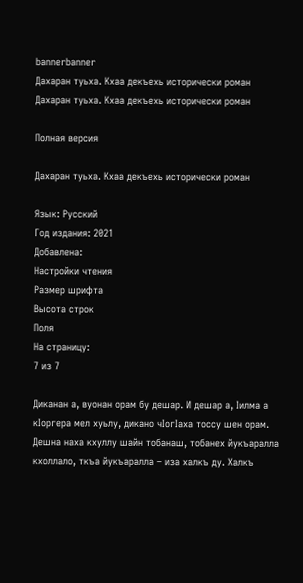bannerbanner
Дахаран туьха. Кхаа декъехь исторически роман
Дахаран туьха. Кхаа декъехь исторически роман

Полная версия

Дахаран туьха. Кхаа декъехь исторически роман

Язык: Русский
Год издания: 2021
Добавлена:
Настройки чтения
Размер шрифта
Высота строк
Поля
На страницу:
7 из 7

Диканан а, вуонан орам бу дешар. И дешар а, Iилма а кIоргера мел хуьлу, дикано чIогIаха тоссу шен орам. Дешна наха кхуллу шайн тобанаш, тобанех йукъаралла кхоллало, ткъа йукъаралла – иза халкъ ду. Халкъ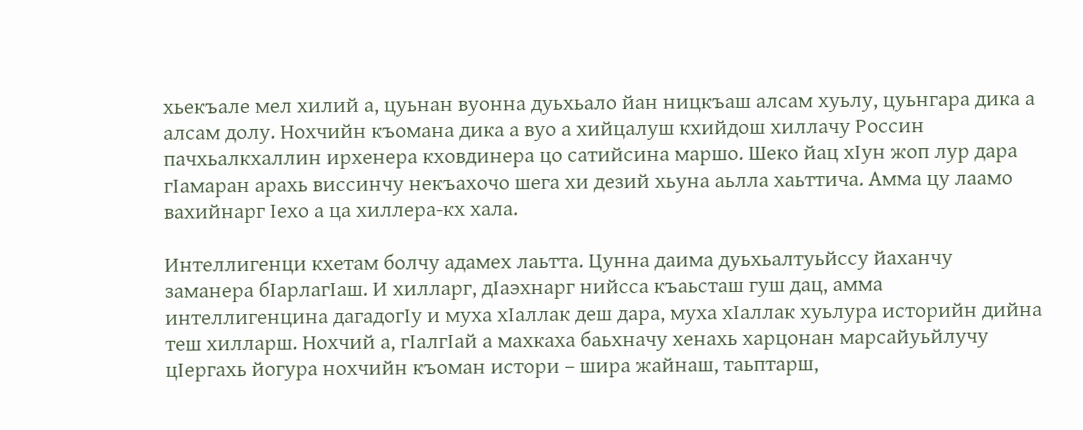хьекъале мел хилий а, цуьнан вуонна дуьхьало йан ницкъаш алсам хуьлу, цуьнгара дика а алсам долу. Нохчийн къомана дика а вуо а хийцалуш кхийдош хиллачу Россин пачхьалкхаллин ирхенера кховдинера цо сатийсина маршо. Шеко йац хIун жоп лур дара гIамаран арахь виссинчу некъахочо шега хи дезий хьуна аьлла хаьттича. Амма цу лаамо вахийнарг Iехо а ца хиллера-кх хала.

Интеллигенци кхетам болчу адамех лаьтта. Цунна даима дуьхьалтуьйссу йаханчу заманера бIарлагIаш. И хилларг, дIаэхнарг нийсса къаьсташ гуш дац, амма интеллигенцина дагадогIу и муха хIаллак деш дара, муха хIаллак хуьлура историйн дийна теш хилларш. Нохчий а, гIалгIай а махкаха баьхначу хенахь харцонан марсайуьйлучу цIергахь йогура нохчийн къоман истори – шира жайнаш, таьптарш,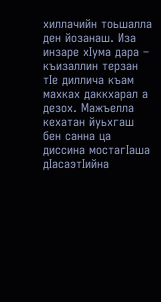хиллачийн тоьшалла ден йозанаш. Иза инзаре хIума дара – къизаллин терзан тIе диллича къам махках даккхарал а дезох. Мажъелла кехатан йуьхгаш бен санна ца диссина мостагIаша дIасаэтIийна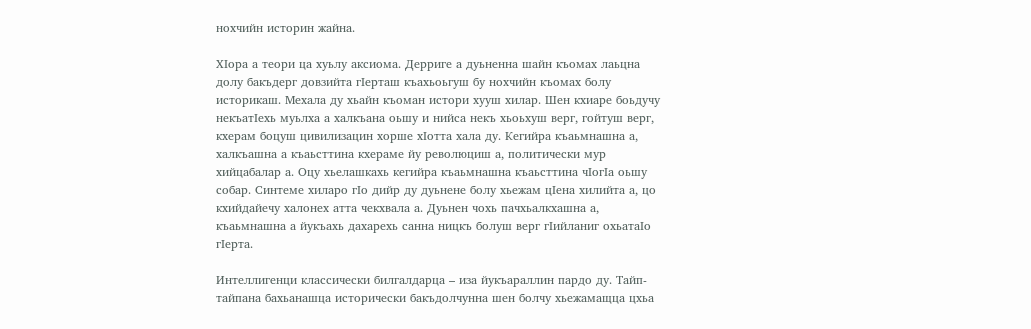нохчийн историн жайна.

ХIора а теори ца хуьлу аксиома. Дерриге а дуьненна шайн къомах лаьцна долу бакъдерг довзийта гIерташ къахьоьгуш бу нохчийн къомах болу историкаш. Мехала ду хьайн къоман истори хууш хилар. Шен кхиаре боьдучу некъатIехь муьлха а халкъана оьшу и нийса некъ хьоьхуш верг, гойтуш верг, кхерам боцуш цивилизацин хорше хIотта хала ду. Кегийра къаьмнашна а, халкъашна а къаьсттина кхераме йу революциш а, политически мур хийцабалар а. Оцу хьелашкахь кегийра къаьмнашна къаьсттина чIогIа оьшу собар. Синтеме хиларо гIо дийр ду дуьнене болу хьежам цIена хилийта а, цо кхийдайечу халонех атта чекхвала а. Дуьнен чохь пачхьалкхашна а, къаьмнашна а йукъахь дахарехь санна ницкъ болуш верг гIийланиг охьатаIо гIерта.

Интеллигенци классически билгалдарца – иза йукъараллин пардо ду. Тайп-тайпана бахьанашца исторически бакъдолчунна шен болчу хьежамащца цхьа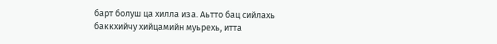барт болуш ца хилла иза. Аьтто бац сийлахь баккхийчу хийцамийн муьрехь, итта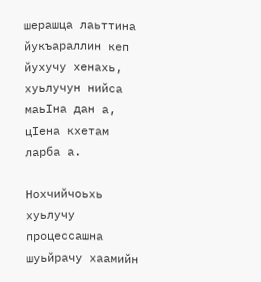шерашца лаьттина йукъараллин кеп йухучу хенахь, хуьлучун нийса маьIна дан а, цIена кхетам ларба а.

Нохчийчоьхь хуьлучу процессашна шуьйрачу хаамийн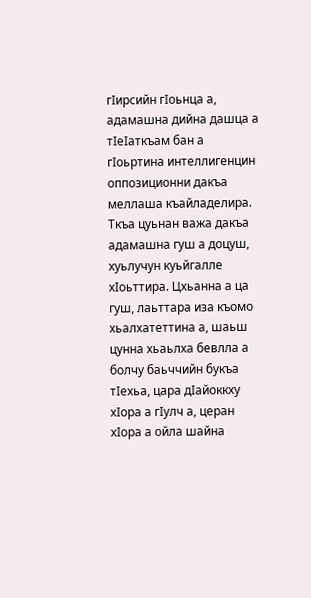гIирсийн гIоьнца а, адамашна дийна дашца а тIеIаткъам бан а гIоьртина интеллигенцин оппозиционни дакъа меллаша къайладелира. Ткъа цуьнан важа дакъа адамашна гуш а доцуш, хуьлучун куьйгалле хIоьттира. Цхьанна а ца гуш, лаьттара иза къомо хьалхатеттина а, шаьш цунна хьаьлха бевлла а болчу баьччийн букъа тIехьа, цара дIайоккху хIора а гIулч а, церан хIора а ойла шайна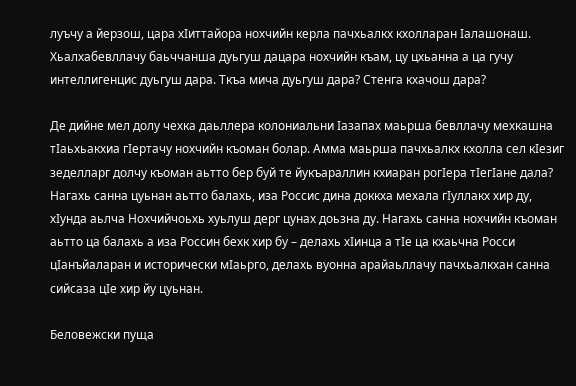луъчу а йерзош, цара хIиттайора нохчийн керла пачхьалкх кхолларан Iалашонаш. Хьалхабевллачу баьччанша дуьгуш дацара нохчийн къам, цу цхьанна а ца гучу интеллигенцис дуьгуш дара. Ткъа мича дуьгуш дара? Стенга кхачош дара?

Де дийне мел долу чехка даьллера колониальни Iазапах маьрша бевллачу мехкашна тIаьхьакхиа гIертачу нохчийн къоман болар. Амма маьрша пачхьалкх кхолла сел кIезиг зеделларг долчу къоман аьтто бер буй те йукъараллин кхиаран рогIера тIегIане дала? Нагахь санна цуьнан аьтто балахь, иза Россис дина доккха мехала гIуллакх хир ду, хIунда аьлча Нохчийчоьхь хуьлуш дерг цунах доьзна ду. Нагахь санна нохчийн къоман аьтто ца балахь а иза Россин бехк хир бу – делахь хIинца а тIе ца кхаьчна Росси цIанъйаларан и исторически мIаьрго, делахь вуонна арайаьллачу пачхьалкхан санна сийсаза цIе хир йу цуьнан.

Беловежски пуща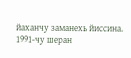йаханчу заманехь йиссина. 1991-чу шеран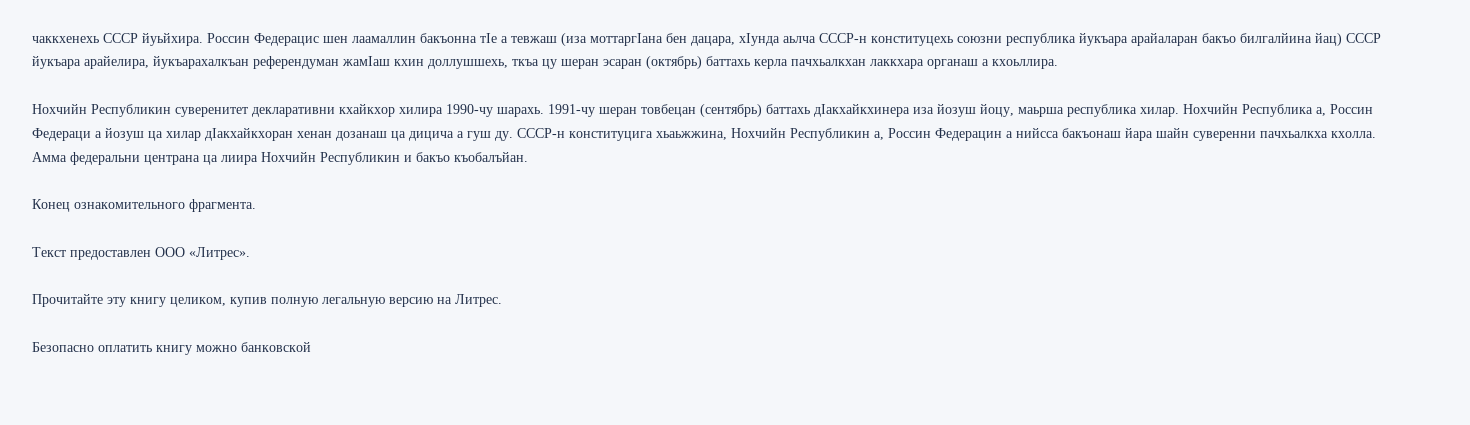чаккхенехь СССР йуьйхира. Россин Федерацис шен лаамаллин бакъонна тIе а тевжаш (иза моттаргIана бен дацара, хIунда аьлча СССР-н конституцехь союзни республика йукъара арайаларан бакъо билгалйина йац) СССР йукъара арайелира, йукъарахалкъан референдуман жамIаш кхин доллушшехь, ткъа цу шеран эсаран (октябрь) баттахь керла пачхьалкхан лаккхара органаш а кхоьллира.

Нохчийн Республикин суверенитет декларативни кхайкхор хилира 1990-чу шарахь. 1991-чу шеран товбецан (сентябрь) баттахь дIакхайкхинера иза йозуш йоцу, маьрша республика хилар. Нохчийн Республика а, Россин Федераци а йозуш ца хилар дIакхайкхоран хенан дозанаш ца дицича а гуш ду. СССР-н конституцига хьаьжжина, Нохчийн Республикин а, Россин Федерацин а нийсса бакъонаш йара шайн суверенни пачхьалкха кхолла. Амма федеральни центрана ца лиира Нохчийн Республикин и бакъо къобалъйан.

Конец ознакомительного фрагмента.

Текст предоставлен ООО «Литрес».

Прочитайте эту книгу целиком, купив полную легальную версию на Литрес.

Безопасно оплатить книгу можно банковской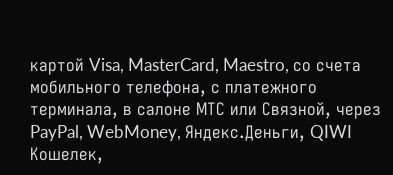картой Visa, MasterCard, Maestro, со счета мобильного телефона, с платежного терминала, в салоне МТС или Связной, через PayPal, WebMoney, Яндекс.Деньги, QIWI Кошелек,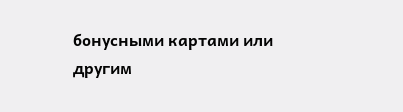бонусными картами или другим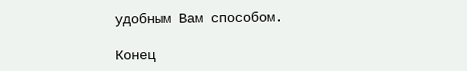удобным Вам способом.

Конец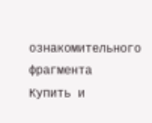ознакомительного фрагмента
Купить и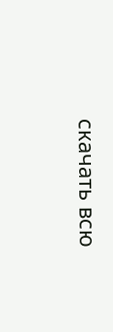скачать всю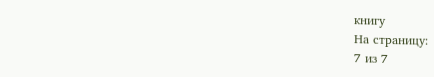книгу
На страницу:
7 из 7